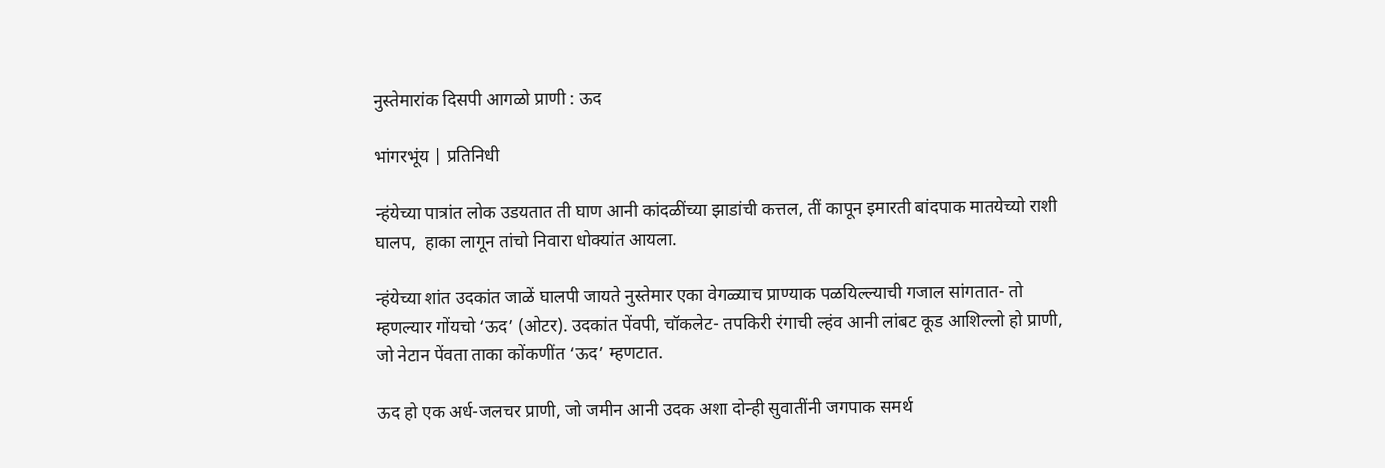नुस्तेमारांक दिसपी आगळो प्राणी : ऊद

भांगरभूंय | प्रतिनिधी

न्हंयेच्या पात्रांत लोक उडयतात ती घाण आनी कांदळींच्या झाडांची कत्तल, तीं कापून इमारती बांदपाक मातयेच्यो राशी घालप,  हाका लागून तांचो निवारा धोक्यांत आयला.

न्हंयेच्या शांत उदकांत जाळें घालपी जायते नुस्तेमार एका वेगळ्याच प्राण्याक पळयिल्ल्याची गजाल सांगतात- तो म्हणल्यार गोंयचो ‘ऊद’ (ओटर). उदकांत पेंवपी, चॉकलेट- तपकिरी रंगाची ल्हंव आनी लांबट कूड आशिल्लो हो प्राणी, जो नेटान पेंवता ताका कोंकणींत ‘ऊद’ म्हणटात.

ऊद हो एक अर्ध-जलचर प्राणी, जो जमीन आनी उदक अशा दोन्ही सुवातींनी जगपाक समर्थ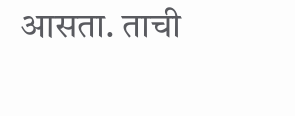आसता. ताची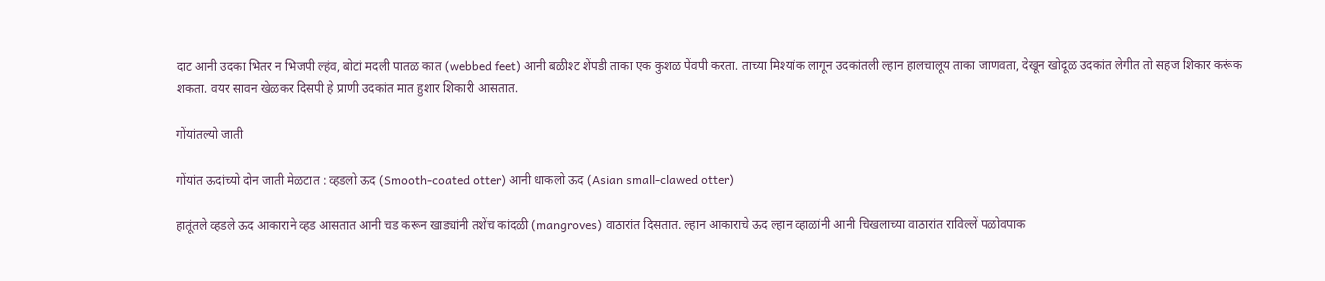दाट आनी उदका भितर न भिजपी ल्हंव, बोटां मदली पातळ कात (webbed feet) आनी बळीश्ट शेंपडी ताका एक कुशळ पेंवपी करता. ताच्या मिश्यांक लागून उदकांतली ल्हान हालचालूय ताका जाणवता, देखून खोदूळ उदकांत लेगीत तो सहज शिकार करूंक शकता. वयर सावन खेळकर दिसपी हे प्राणी उदकांत मात हुशार शिकारी आसतात.

गोंयांतल्यो जाती

गोंयांत ऊदांच्यो दोन जाती मेळटात : व्हडलो ऊद (Smooth-coated otter) आनी धाकलो ऊद (Asian small-clawed otter)

हातूंतले व्हडले ऊद आकाराने व्हड आसतात आनी चड करून खाड्यांनी तशेंच कांदळी (mangroves) वाठारांत दिसतात. ल्हान आकाराचे ऊद ल्हान व्हाळांनी आनी चिखलाच्या वाठारांत राविल्लें पळोवपाक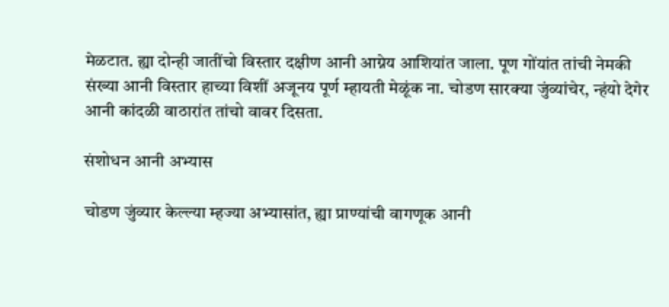मेळटात. ह्या दोन्ही जातींचो विस्तार दक्षीण आनी आग्नेय आशियांत जाला. पूण गोंयांत तांची नेमकी संख्या आनी विस्तार हाच्या विशीं अजूनय पूर्ण म्हायती मेळूंक ना. चोडण सारक्या जुंव्यांचेर, न्हंयो देगेर आनी कांदळी वाठारांत तांचो वावर दिसता.

संशोधन आनी अभ्यास

चोडण जुंव्यार केल्ल्या म्हज्या अभ्यासांत, ह्या प्राण्यांची वागणूक आनी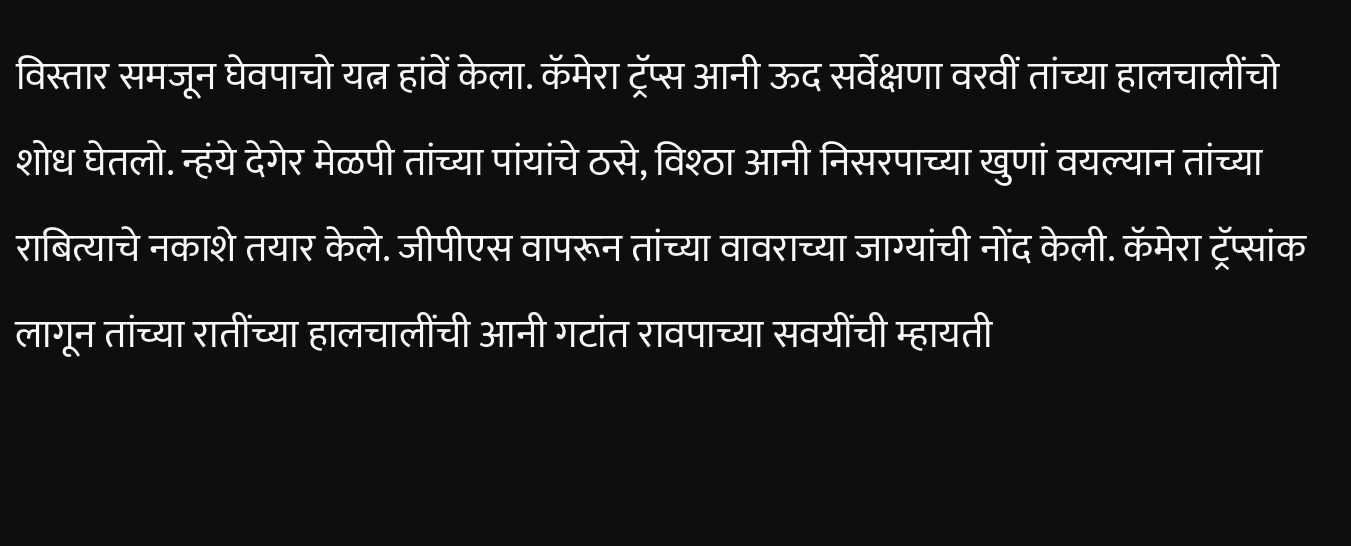विस्तार समजून घेवपाचो यत्न हांवें केला. कॅमेरा ट्रॅप्स आनी ऊद सर्वेक्षणा वरवीं तांच्या हालचालींचो शोध घेतलो. न्हंये देगेर मेळपी तांच्या पांयांचे ठसे, विश्ठा आनी निसरपाच्या खुणां वयल्यान तांच्या राबित्याचे नकाशे तयार केले. जीपीएस वापरून तांच्या वावराच्या जाग्यांची नोंद केली. कॅमेरा ट्रॅप्सांक लागून तांच्या रातींच्या हालचालींची आनी गटांत रावपाच्या सवयींची म्हायती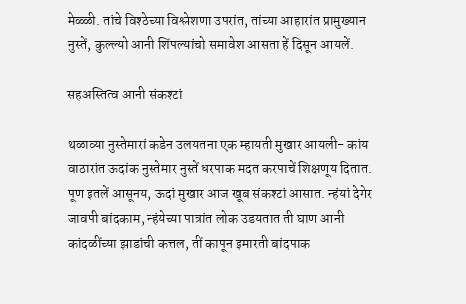मेळ्ळी. तांचे विश्ठेच्या विश्लेशणा उपरांत, तांच्या आहारांत प्रामुख्यान नुस्तें, कुल्ल्यो आनी शिंपल्यांचो समावेश आसता हें दिसून आयलें.

सहअस्तित्व आनी संकश्टां

थळाव्या नुस्तेमारां कडेन उलयतना एक म्हायती मुखार आयली- कांय वाठारांत ऊदांक नुस्तेमार नुस्तें धरपाक मदत करपाचें शिक्षणूय दितात. पूण इतलें आसूनय, ऊदां मुखार आज खूब संकश्टां आसात. न्हंयां देगेर जावपी बांदकाम, न्हंयेच्या पात्रांत लोक उडयतात ती घाण आनी कांदळींच्या झाडांची कत्तल, तीं कापून इमारती बांदपाक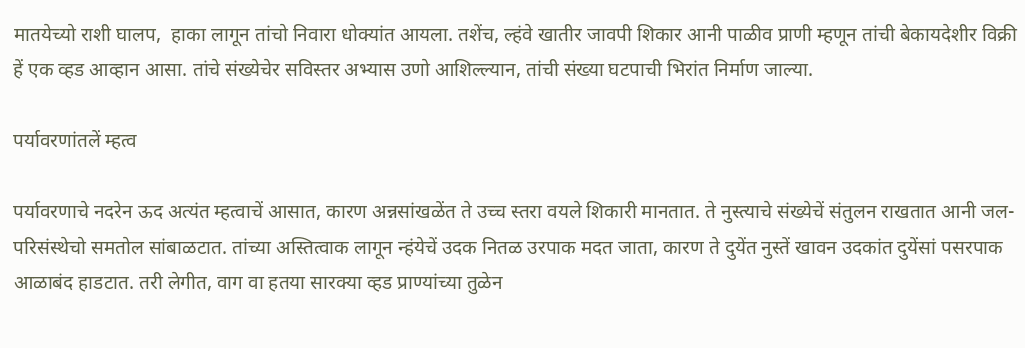मातयेच्यो राशी घालप,  हाका लागून तांचो निवारा धोक्यांत आयला. तशेंच, ल्हंवे खातीर जावपी शिकार आनी पाळीव प्राणी म्हणून तांची बेकायदेशीर विक्री हें एक व्हड आव्हान आसा. तांचे संख्येचेर सविस्तर अभ्यास उणो आशिल्ल्यान, तांची संख्या घटपाची भिरांत निर्माण जाल्या.

पर्यावरणांतलें म्हत्व

पर्यावरणाचे नदरेन ऊद अत्यंत म्हत्वाचें आसात, कारण अन्नसांखळेंत ते उच्च स्तरा वयले शिकारी मानतात. ते नुस्त्याचे संख्येचें संतुलन राखतात आनी जल-परिसंस्थेचो समतोल सांबाळटात. तांच्या अस्तित्वाक लागून न्हंयेचें उदक नितळ उरपाक मदत जाता, कारण ते दुयेंत नुस्तें खावन उदकांत दुयेंसां पसरपाक आळाबंद हाडटात. तरी लेगीत, वाग वा हतया सारक्या व्हड प्राण्यांच्या तुळेन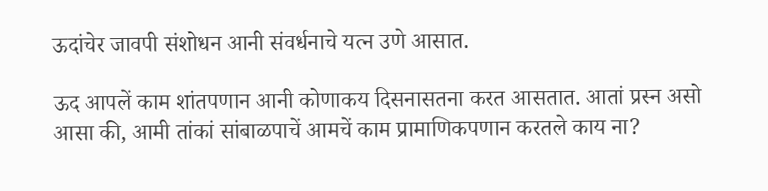ऊदांचेर जावपी संशोधन आनी संवर्धनाचे यत्न उणे आसात.

ऊद आपलें काम शांतपणान आनी कोणाकय दिसनासतना करत आसतात. आतां प्रस्न असो आसा की, आमी तांकां सांबाळपाचें आमचें काम प्रामाणिकपणान करतले काय ना?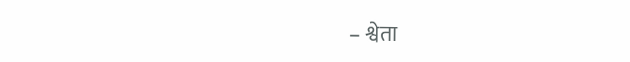– श्वेता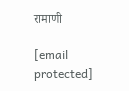रामाणी

[email protected]